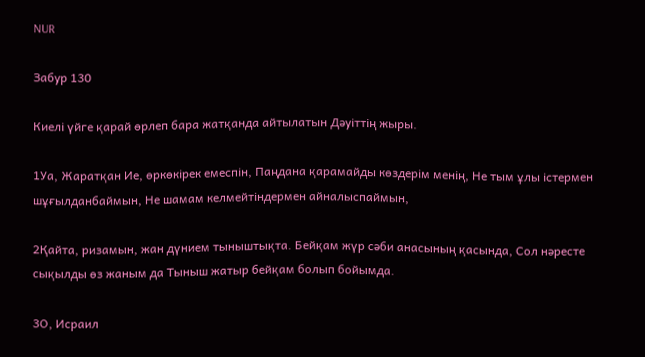NUR

Забур 130

Киелі үйге қарай өрлеп бара жатқанда айтылатын Дәуіттің жыры.

1Уа, Жаратқан Ие, өркөкірек емеспін, Паңдана қарамайды көздерім менің, Не тым ұлы істермен шұғылданбаймын, Не шамам келмейтіндермен айналыспаймын,

2Қайта, ризамын, жан дүнием тыныштықта. Бейқам жүр сәби анасының қасында, Сол нәресте сықылды өз жаным да Тыныш жатыр бейқам болып бойымда.

3О, Исраил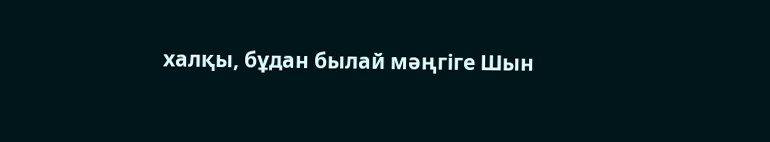халқы, бұдан былай мәңгіге Шын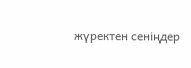жүректен сеніңдер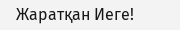Жаратқан Иеге!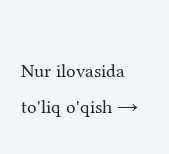Nur ilovasida to'liq o'qish →